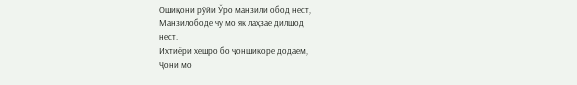Ошиқони рўйи Ўро манзили обод нест,
Манзилободе чу мо як лаҳзае дилшод
нест.
Ихтиёри хешро бо ҷоншикоре додаем,
Ҷони мо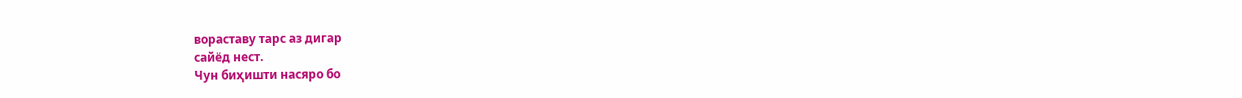вораставу тарс аз дигар
сайёд нест.
Чун биҳишти насяро бо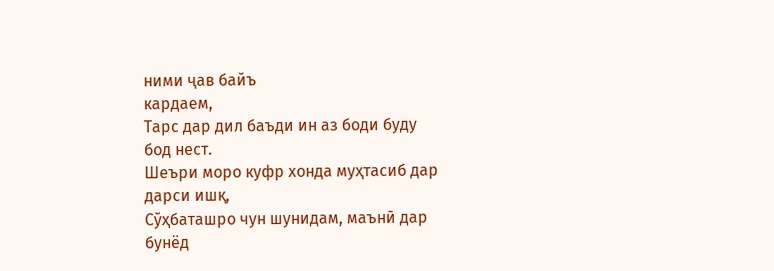ними ҷав байъ
кардаем,
Тарс дар дил баъди ин аз боди буду
бод нест.
Шеъри моро куфр хонда муҳтасиб дар
дарси ишқ,
Сўҳбаташро чун шунидам, маънӣ дар
бунёд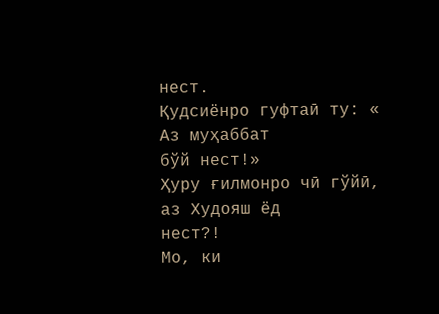нест.
Қудсиёнро гуфтаӣ ту: « Аз муҳаббат
бўй нест!»
Ҳуру ғилмонро чӣ гўйӣ, аз Худояш ёд
нест?!
Мо, ки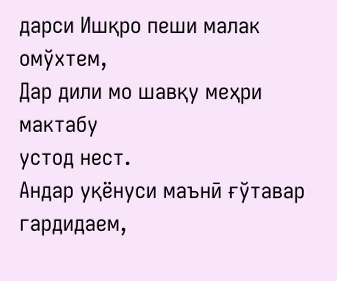дарси Ишқро пеши малак
омўхтем,
Дар дили мо шавқу меҳри мактабу
устод нест.
Андар уқёнуси маънӣ ғўтавар
гардидаем,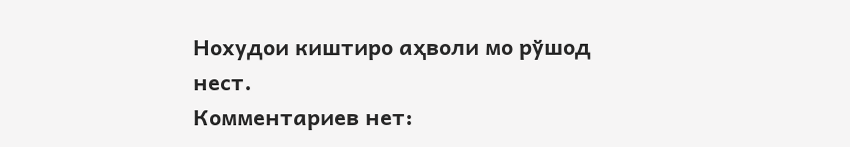Нохудои киштиро аҳволи мо рўшод
нест.
Комментариев нет: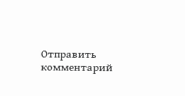Отправить комментарий